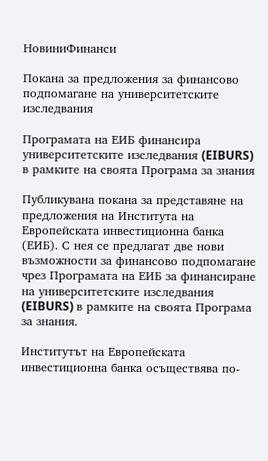НовиниФинанси

Покана за предложения за финансово подпомагане на университетските изследвания

Програмата на ЕИБ финансира университетските изследвания (EIBURS) в рамките на своята Програма за знания

Публикувана покана за представяне на предложения на Института на Европейската инвестиционна банка (ЕИБ). С нея се предлагат две нови възможности за финансово подпомагане чрез Програмата на ЕИБ за финансиране на университетските изследвания (EIBURS) в рамките на своята Програма за знания.

Институтът на Европейската инвестиционна банка осъществява по-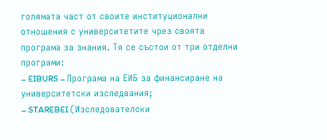голямата част от своите институционални отношения с университетите чрез своята програма за знания. Тя се състои от три отделни програми:
– EIBURS – Програма на ЕИБ за финансиране на университетски изследвания;
– STAREBEI (Изследователски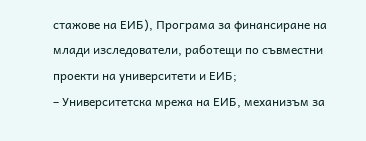стажове на ЕИБ), Програма за финансиране на млади изследователи, работещи по съвместни проекти на университети и ЕИБ;
– Университетска мрежа на ЕИБ, механизъм за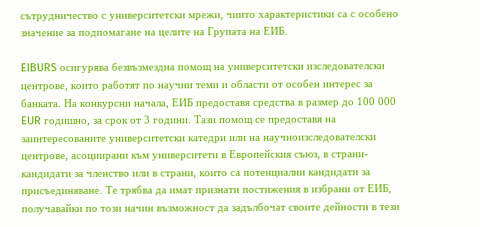сътрудничество с университетски мрежи, чиито характеристики са с особено значение за подпомагане на целите на Групата на ЕИБ.

EIBURS осигурява безвъзмездна помощ на университетски изследователски центрове, които работят по научни теми и области от особен интерес за банката. На конкурсни начала, ЕИБ предоставя средства в размер до 100 000 EUR годишно, за срок от 3 години. Тази помощ се предоставя на заинтересованите университетски катедри или на научноизследователски центрове, асоциирани към университети в Европейския съюз, в страни-кандидати за членство или в страни, които са потенциални кандидати за присъединяване. Те трябва да имат признати постижения в избрани от ЕИБ, получавайки по този начин възможност да задълбочат своите дейности в тези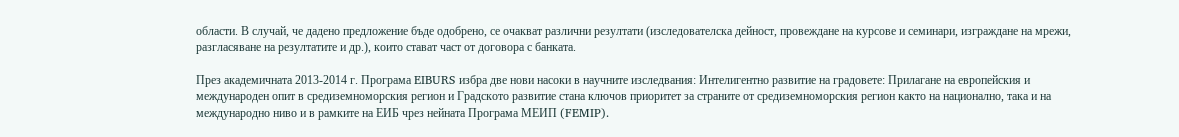области. В случай, че дадено предложение бъде одобрено, се очакват различни резултати (изследователска дейност, провеждане на курсове и семинари, изграждане на мрежи, разгласяване на резултатите и др.), които стават част от договора с банката.

През академичната 2013-2014 г. Програма EIBURS избра две нови насоки в научните изследвания: Интелигентно развитие на градовете: Прилагане на европейския и международен опит в средиземноморския регион и Градското развитие стана ключов приоритет за страните от средиземноморския регион както на национално, така и на международно ниво и в рамките на ЕИБ чрез нейната Програма МЕИП (FEMIP).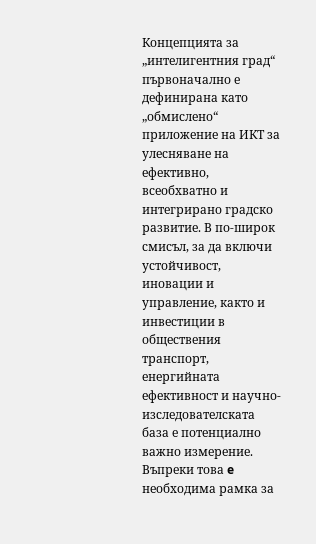Концепцията за „интелигентния град“ първоначално е дефинирана като „обмислено“ приложение на ИКТ за улесняване на ефективно, всеобхватно и интегрирано градско развитие. В по-широк смисъл, за да включи устойчивост, иновации и управление, както и инвестиции в обществения транспорт, енергийната ефективност и научно- изследователската база е потенциално важно измерение. Въпреки това e необходима рамка за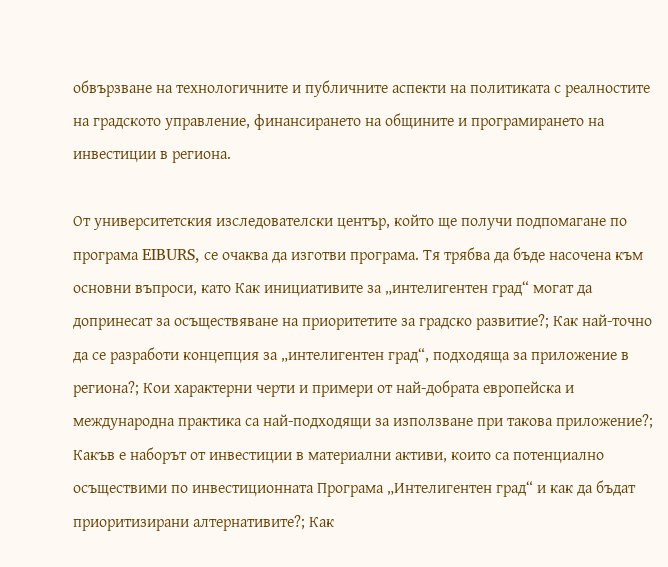обвързване на технологичните и публичните аспекти на политиката с реалностите на градското управление, финансирането на общините и програмирането на инвестиции в региона.

От университетския изследователски център, който ще получи подпомагане по програма EIBURS, се очаква да изготви програма. Тя трябва да бъде насочена към основни въпроси, като Как инициативите за „интелигентен град“ могат да допринесат за осъществяване на приоритетите за градско развитие?; Как най-точно да се разработи концепция за „интелигентен град“, подходяща за приложение в региона?; Кои характерни черти и примери от най-добрата европейска и международна практика са най-подходящи за използване при такова приложение?; Какъв е наборът от инвестиции в материални активи, които са потенциално осъществими по инвестиционната Програма „Интелигентен град“ и как да бъдат приоритизирани алтернативите?; Как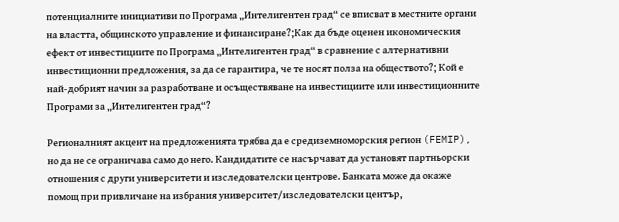потенциалните инициативи по Програма „Интелигентен град“ се вписват в местните органи на властта, общинското управление и финансиране?;Как да бъде оценен икономическия ефект от инвестициите по Програма „Интелигентен град“ в сравнение с алтернативни инвестиционни предложения, за да се гарантира, че те носят полза на обществото?; Кой е най-добрият начин за разработване и осъществяване на инвестициите или инвестиционните Програми за „Интелигентен град“?

Регионалният акцент на предложенията трябва да е средиземноморския регион (FEMIP), но да не се ограничава само до него. Кандидатите се насърчават да установят партньорски отношения с други университети и изследователски центрове. Банката може да окаже помощ при привличане на избрания университет/изследователски център,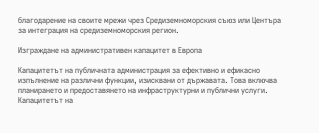благодарение на своите мрежи чрез Средиземноморския съюз или Центъра за интеграция на средиземноморския регион.

Изграждане на административен капацитет в Европа

Капацитетът на публичната администрация за ефективно и ефикасно изпълнение на различни функции, изисквани от държавата. Това включва планирането и предоставянето на инфраструктурни и публични услуги. Капацитетът на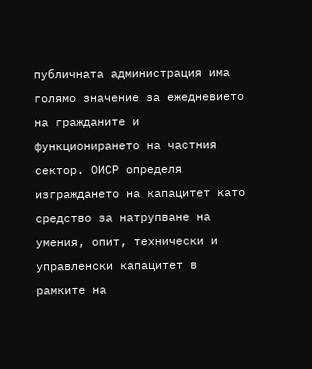публичната администрация има голямо значение за ежедневието на гражданите и функционирането на частния сектор. ОИСР определя изграждането на капацитет като средство за натрупване на умения, опит, технически и управленски капацитет в рамките на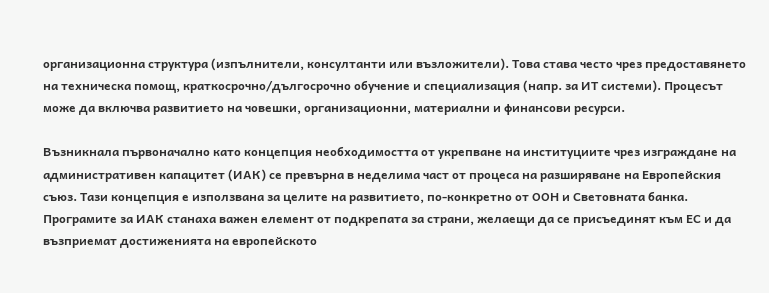организационна структура (изпълнители, консултанти или възложители). Това става често чрез предоставянето на техническа помощ, краткосрочно/дългосрочно обучение и специализация (напр. за ИТ системи). Процесът може да включва развитието на човешки, организационни, материални и финансови ресурси.

Възникнала първоначално като концепция необходимостта от укрепване на институциите чрез изграждане на административен капацитет (ИАК) се превърна в неделима част от процеса на разширяване на Европейския съюз. Тази концепция е използвана за целите на развитието, по-конкретно от ООН и Световната банка. Програмите за ИАК станаха важен елемент от подкрепата за страни, желаещи да се присъединят към ЕС и да възприемат достиженията на европейското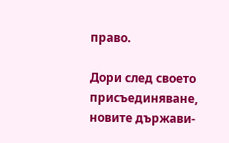право.

Дори след своето присъединяване, новите държави-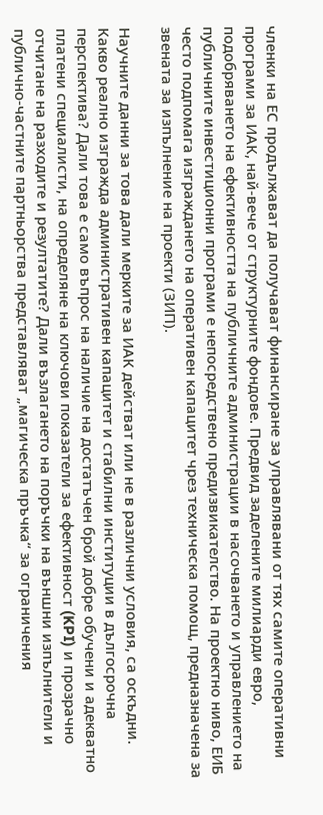членки на ЕС продължават да получават финансиране за управлявани от тях самите оперативни програми за ИАК, най-вече от структурните фондове. Предвид заделените милиарди евро, подобряването на ефективността на публичните администрации в насочването и управлението на публичните инвестиционни програми е непосредствено предизвикателство. На проектно ниво, ЕИБ често подпомага изграждането на оперативен капацитет чрез техническа помощ, предназначена за звената за изпълнение на проекти (ЗИП).

Научните данни за това дали мерките за ИАК действат или не в различни условия, са оскъдни. Какво реално изгражда административен капацитет и стабилни институции в дългосрочна перспектива? Дали това е само въпрос на наличие на достатъчен брой добре обучени и адекватно платени специалисти, на определяне на ключови показатели за ефективност (KPI) и прозрачно отчитане на разходите и резултатите? Дали възлагането на поръчки на външни изпълнители и публично-частните партньорства представляват „магическа пръчка“ за ограничения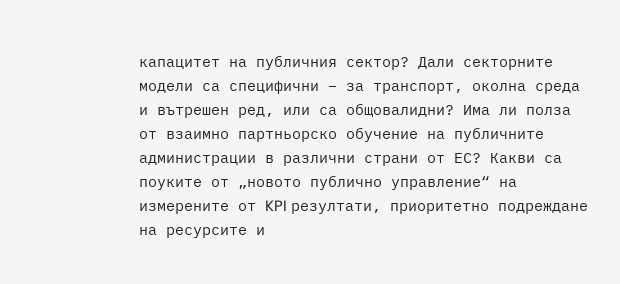капацитет на публичния сектор? Дали секторните модели са специфични – за транспорт, околна среда и вътрешен ред, или са общовалидни? Има ли полза от взаимно партньорско обучение на публичните администрации в различни страни от ЕС? Какви са поуките от „новото публично управление“ на измерените от KPI резултати, приоритетно подреждане на ресурсите и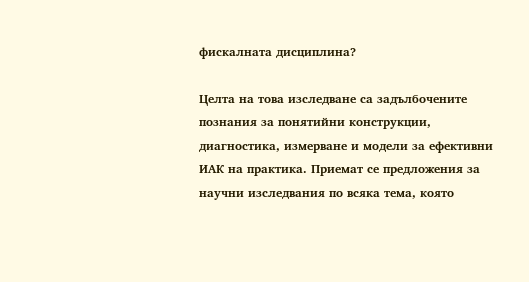фискалната дисциплина?

Целта на това изследване са задълбочените познания за понятийни конструкции, диагностика, измерване и модели за ефективни ИАК на практика. Приемат се предложения за научни изследвания по всяка тема, която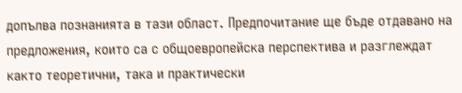допълва познанията в тази област. Предпочитание ще бъде отдавано на предложения, които са с общоевропейска перспектива и разглеждат както теоретични, така и практически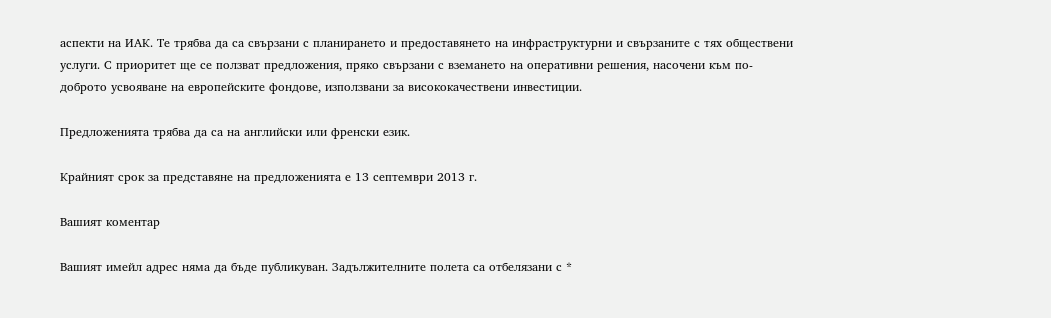аспекти на ИАК. Те трябва да са свързани с планирането и предоставянето на инфраструктурни и свързаните с тях обществени услуги. С приоритет ще се ползват предложения, пряко свързани с вземането на оперативни решения, насочени към по-доброто усвояване на европейските фондове, използвани за висококачествени инвестиции.

Предложенията трябва да са на английски или френски език.

Крайният срок за представяне на предложенията е 13 септември 2013 г.

Вашият коментар

Вашият имейл адрес няма да бъде публикуван. Задължителните полета са отбелязани с *